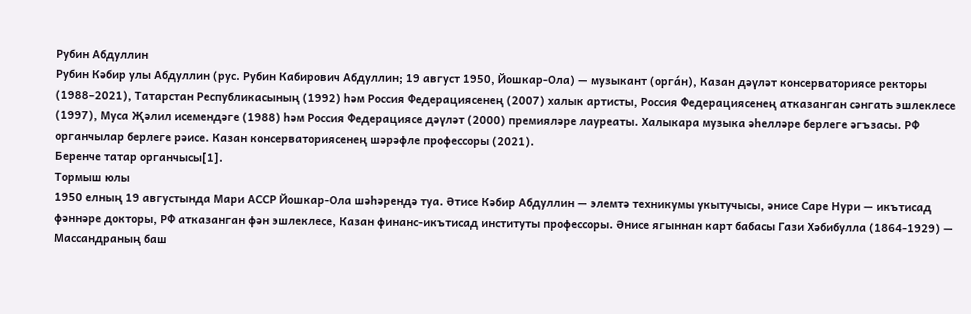Рубин Абдуллин
Рубин Кәбир улы Абдуллин (рус. Рубин Кабирович Абдуллин; 19 август 1950, Йошкар-Ола) — музыкант (оргáн), Казан дәүләт консерваториясе ректоры (1988–2021), Татарстан Республикасының (1992) һәм Россия Федерациясенең (2007) халык артисты, Россия Федерациясенең атказанган сәнгать эшлеклесе (1997), Муса Җәлил исемендәге (1988) һәм Россия Федерациясе дәүләт (2000) премияләре лауреаты. Халыкара музыка әһелләре берлеге әгъзасы. РФ органчылар берлеге рәисе. Казан консерваториясенең шәрәфле профессоры (2021).
Беренче татар органчысы[1].
Тормыш юлы
1950 елның 19 августында Мари АССР Йошкар-Ола шәһәрендә туа. Әтисе Кәбир Абдуллин — элемтә техникумы укытучысы, әнисе Саре Нури — икътисад фәннәре докторы, РФ атказанган фән эшлеклесе, Казан финанс-икътисад институты профессоры. Әнисе ягыннан карт бабасы Гази Хәбибулла (1864-1929) — Массандраның баш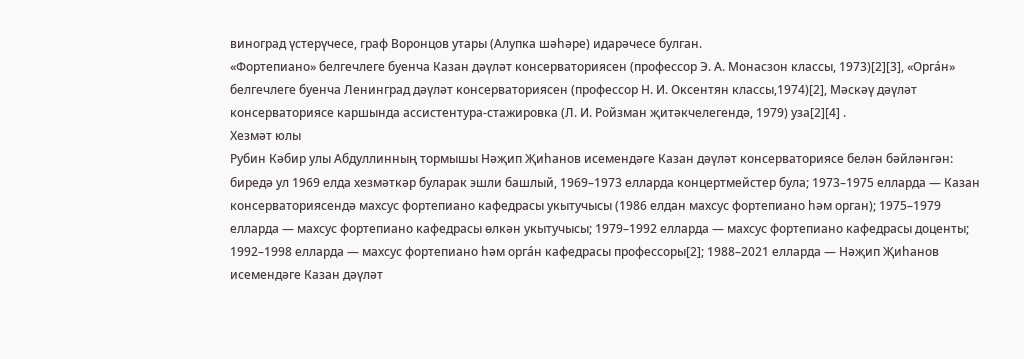виноград үстерүчесе, граф Воронцов утары (Алупка шәһәре) идарәчесе булган.
«Фортепиано» белгечлеге буенча Казан дәүләт консерваториясен (профессор Э. А. Монасзон классы, 1973)[2][3], «Оргáн» белгечлеге буенча Ленинград дәүләт консерваториясен (профессор Н. И. Оксентян классы,1974)[2], Мәскәү дәүләт консерваториясе каршында ассистентура-стажировка (Л. И. Ройзман җитәкчелегендә, 1979) уза[2][4] .
Хезмәт юлы
Рубин Кәбир улы Абдуллинның тормышы Нәҗип Җиһанов исемендәге Казан дәүләт консерваториясе белән бәйләнгән: биредә ул 1969 елда хезмәткәр буларак эшли башлый, 1969–1973 елларда концертмейстер була; 1973–1975 елларда — Казан консерваториясендә махсус фортепиано кафедрасы укытучысы (1986 елдан махсус фортепиано һәм орган); 1975–1979 елларда — махсус фортепиано кафедрасы өлкән укытучысы; 1979–1992 елларда — махсус фортепиано кафедрасы доценты; 1992–1998 елларда — махсус фортепиано һәм оргáн кафедрасы профессоры[2]; 1988–2021 елларда — Нәҗип Җиһанов исемендәге Казан дәүләт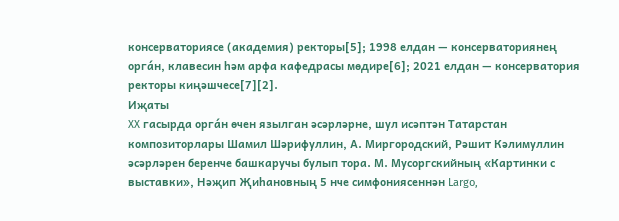консерваториясе (академия) ректоры[5]; 1998 елдан — консерваториянең оргáн, клавесин һәм арфа кафедрасы мөдире[6]; 2021 елдан — консерватория ректоры киңәшчесе[7][2].
Иҗаты
XX гасырда оргáн өчен язылган әсәрләрне, шул исәптән Татарстан композиторлары Шамил Шәрифуллин, А. Миргородский, Рәшит Кәлимуллин әсәрләрен беренче башкаручы булып тора. М. Мусоргскийның «Картинки с выставки», Нәҗип Җиһановның 5 нче симфониясеннән Largo,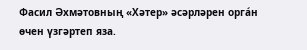Фасил Әхмәтовның «Хәтер» әсәрләрен оргáн өчен үзгәртеп яза.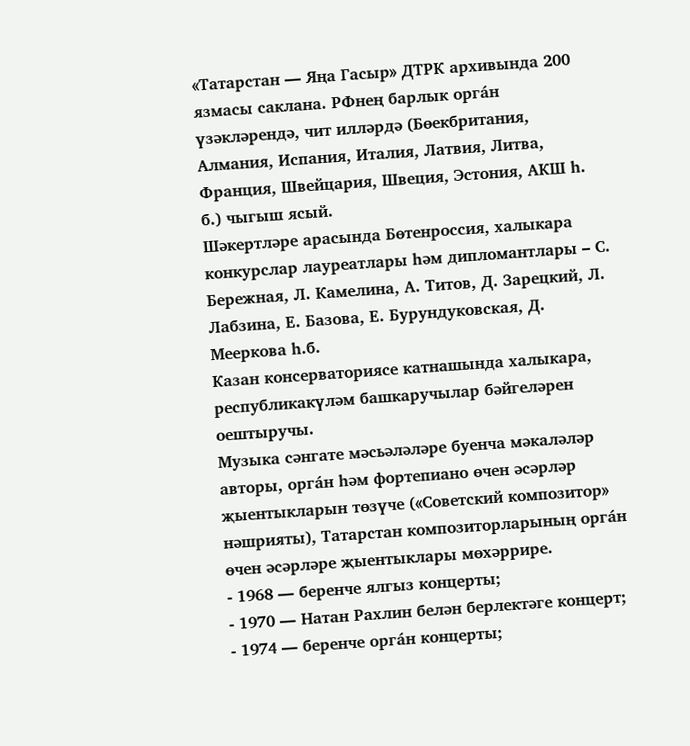«Татарстан — Яңа Гасыр» ДТРК архивында 200 язмасы саклана. РФнең барлык оргáн үзәкләрендә, чит илләрдә (Бөекбритания, Алмания, Испания, Италия, Латвия, Литва, Франция, Швейцария, Швеция, Эстония, АКШ һ. б.) чыгыш ясый.
Шәкертләре арасында Бөтенроссия, халыкара конкурслар лауреатлары һәм дипломантлары – С. Бережная, Л. Камелина, А. Титов, Д. Зарецкий, Л. Лабзина, Е. Базова, Е. Бурундуковская, Д. Мееркова һ.б.
Казан консерваториясе катнашында халыкара, республикакүләм башкаручылар бәйгеләрен оештыручы.
Музыка сәнгате мәсьәләләре буенча мәкаләләр авторы, оргáн һәм фортепиано өчен әсәрләр җыентыкларын төзүче («Советский композитор» нәшрияты), Татарстан композиторларының оргáн өчен әсәрләре җыентыклары мөхәррире.
- 1968 ― беренче ялгыз концерты;
- 1970 ― Натан Рахлин белән берлектәге концерт;
- 1974 ― беренче оргáн концерты;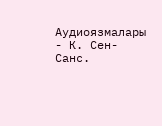Аудиоязмалары
- К. Сен-Санс.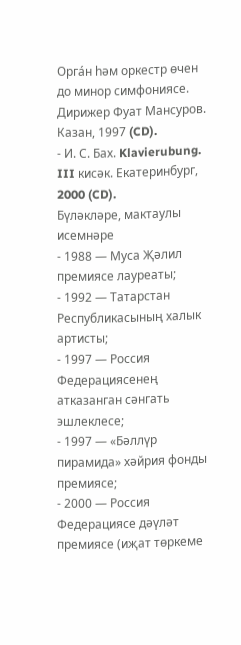Оргáн һәм оркестр өчен до минор симфониясе. Дирижер Фуат Мансуров. Казан, 1997 (CD).
- И. С. Бах. Klavierubung. III кисәк. Екатеринбург, 2000 (CD).
Бүләкләре, мактаулы исемнәре
- 1988 — Муса Җәлил премиясе лауреаты;
- 1992 — Татарстан Республикасының халык артисты;
- 1997 — Россия Федерациясенең атказанган сәнгать эшлеклесе;
- 1997 — «Бәллүр пирамида» хәйрия фонды премиясе;
- 2000 — Россия Федерациясе дәүләт премиясе (иҗат төркеме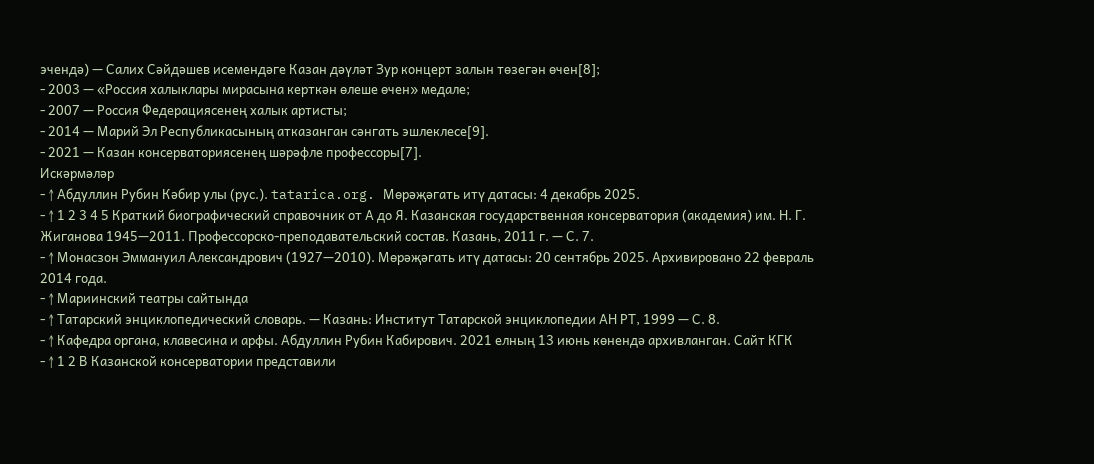эчендә) — Салих Сәйдәшев исемендәге Казан дәүләт Зур концерт залын төзегән өчен[8];
- 2003 — «Россия халыклары мирасына керткән өлеше өчен» медале;
- 2007 — Россия Федерациясенең халык артисты;
- 2014 — Марий Эл Республикасының атказанган сәнгать эшлеклесе[9].
- 2021 — Казан консерваториясенең шәрәфле профессоры[7].
Искәрмәләр
- ↑ Абдуллин Рубин Кәбир улы (рус.). tatarica.org. Мөрәҗәгать итү датасы: 4 декабрь 2025.
- ↑ 1 2 3 4 5 Краткий биографический справочник от А до Я. Казанская государственная консерватория (академия) им. Н. Г. Жиганова 1945—2011. Профессорско-преподавательский состав. Казань, 2011 г. — С. 7.
- ↑ Монасзон Эммануил Александрович (1927—2010). Мөрәҗәгать итү датасы: 20 сентябрь 2025. Архивировано 22 февраль 2014 года.
- ↑ Мариинский театры сайтында
- ↑ Татарский энциклопедический словарь. — Казань: Институт Татарской энциклопедии АН РТ, 1999 — С. 8.
- ↑ Кафедра органа, клавесина и арфы. Абдуллин Рубин Кабирович. 2021 елның 13 июнь көнендә архивланган. Сайт КГК
- ↑ 1 2 В Казанской консерватории представили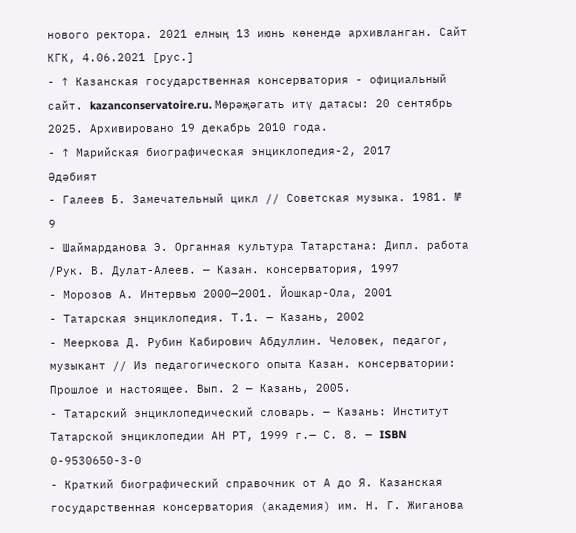нового ректора. 2021 елның 13 июнь көнендә архивланган. Сайт КГК, 4.06.2021 [рус.]
- ↑ Казанская государственная консерватория - официальный сайт. kazanconservatoire.ru. Мөрәҗәгать итү датасы: 20 сентябрь 2025. Архивировано 19 декабрь 2010 года.
- ↑ Марийская биографическая энциклопедия-2, 2017
Әдәбият
- Галеев Б. Замечательный цикл // Советская музыка. 1981. № 9
- Шаймарданова Э. Органная культура Татарстана: Дипл. работа /Рук. В. Дулат-Алеев. — Казан. консерватория, 1997
- Морозов А. Интервью 2000—2001. Йошкар-Ола, 2001
- Татарская энциклопедия. Т.1. — Казань, 2002
- Мееркова Д. Рубин Кабирович Абдуллин. Человек, педагог, музыкант // Из педагогического опыта Казан. консерватории: Прошлое и настоящее. Вып. 2 — Казань, 2005.
- Татарский энциклопедический словарь. — Казань: Институт Татарской энциклопедии АН РТ, 1999 г.— С. 8. — ISBN 0-9530650-3-0
- Краткий биографический справочник от А до Я. Казанская государственная консерватория (академия) им. Н. Г. Жиганова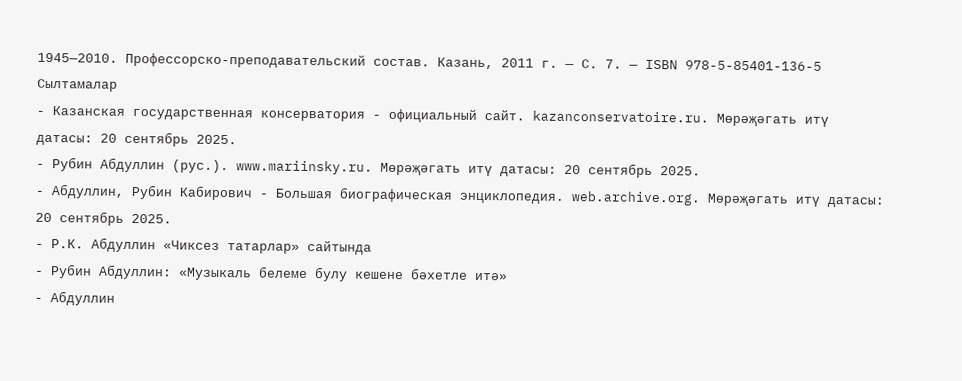1945—2010. Профессорско-преподавательский состав. Казань, 2011 г. — С. 7. — ISBN 978-5-85401-136-5
Сылтамалар
- Казанская государственная консерватория - официальный сайт. kazanconservatoire.ru. Мөрәҗәгать итү датасы: 20 сентябрь 2025.
- Рубин Абдуллин (рус.). www.mariinsky.ru. Мөрәҗәгать итү датасы: 20 сентябрь 2025.
- Абдуллин, Рубин Кабирович - Большая биографическая энциклопедия. web.archive.org. Мөрәҗәгать итү датасы: 20 сентябрь 2025.
- Р.К. Абдуллин «Чиксез татарлар» сайтында
- Рубин Абдуллин: «Музыкаль белеме булу кешене бәхетле итә»
- Абдуллин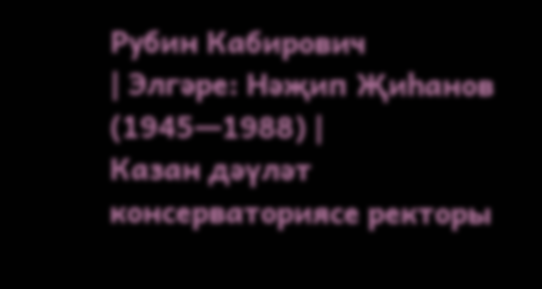Рубин Кабирович
| Элгәре: Нәҗип Җиһанов (1945―1988) |
Казан дәүләт консерваториясе ректоры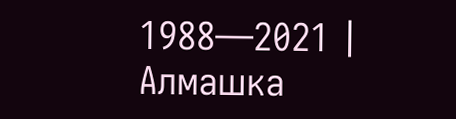1988—2021 |
Алмашка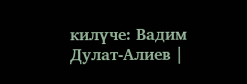килүче: Вадим Дулат-Алиев |